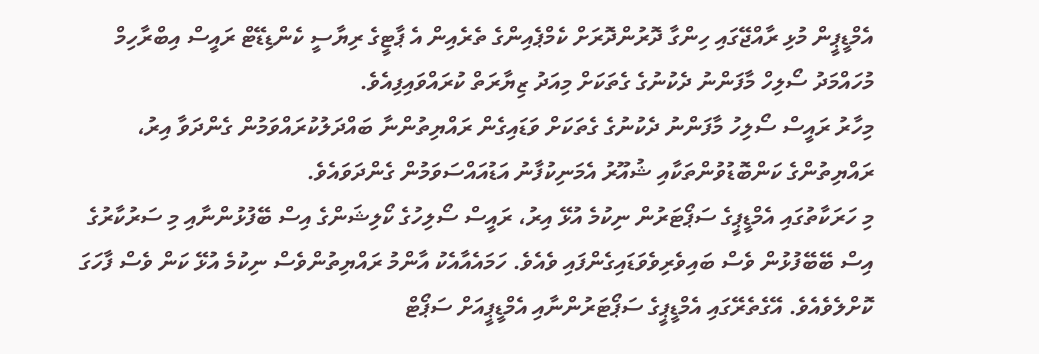އެމްޑީޕީން މުޅި ރާއްޖޭގައި ހިންގާ ދޮރުންދޮރަށް ކެމްޕެއިންގެ ތެރެއިން އެ ޕާޓީގެ ރިޔާސީ ކެންޑިޑޭޓް ރައީސް އިބްރާހިމް މުހައްމަދު ސޯލިހް މާފަންނު ދެކުނުގެ ގެތަކަށް މިއަދު ޒިޔާރަތް ކުރައްވައިފިއެވެ.
މިހާރު ރައީސް ސޯލިހު މާފަންނު ދެކުނުގެ ގެތަކަށް ވަޑައިގެން ރައްޔިތުންނާ ބައްދަލުކުރައްވަމުން ގެންދަވާ އިރު، ރައްޔިތުންގެ ކަންބޮޑުވުންތަކާއި ޝުއޫރު އެމަނިކުފާނު އަޑުއައްސަވަމުން ގެންދަވައެވެ.
މި ހަރަކާތުގައި އެމްޑީޕީގެ ސަޕޯޓަރުން ނިކުމެ އުޅޭ އިރު، ރައީސް ސޯލިހުގެ ކޯލިޝަންގެ އިސް ބޭފުޅުންނާއި މި ސަރުކާރުގެ އިސް ބޭބޭފުޅުން ވެސް ބައިވެރިވެވަޑައިގެންފައި ވެއެވެ. ހަމައެއާއެކު އާންމު ރައްޔިތުންވެސް ނިކުމެ އުޅޭ ކަން ވެސް ފާހަގަ ކޮށްލެވެއެވެ. އޭގެތެރޭގައި އެމްޑީޕީގެ ސަޕޯޓަރުންނާއި އެމްޑީޕީއަށް ސަޕޯޓް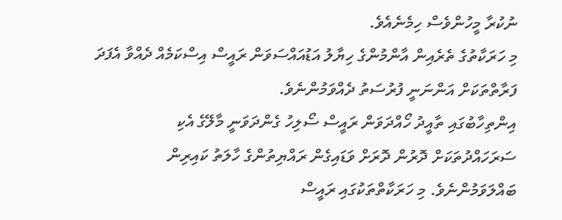ނުކުރާ މީހުންވެސް ހިމެނެއެވެ.
މި ހަރަކާތުގެ ތެރެއިން އާންމުންގެ ހިޔާލު އަޑުއައްސަވަން ރައީސް އިސްކަމެއް ދެއްވާ އެފަދަ ފަރާތްތަކަށް އަންނަނީ ފުރުސަތު ދެއްވަމުންނެވެ.
އިންތިހާބުގައި ތާއީދު ހޯއްދަވަން ރައީސް ސޯލިހު ގެންދަވަނީ މާލޭގެ އެކި ސަރަހައްދުތަކަށް ދޮރުން ދޮރަށް ވަޑައިގެން ރައްޔިތުންގެ ހާލަތު ކައިރިން ބައްލަވަމުންނެވެ. މި ހަރަކާތްތަކުގައި ރައީސް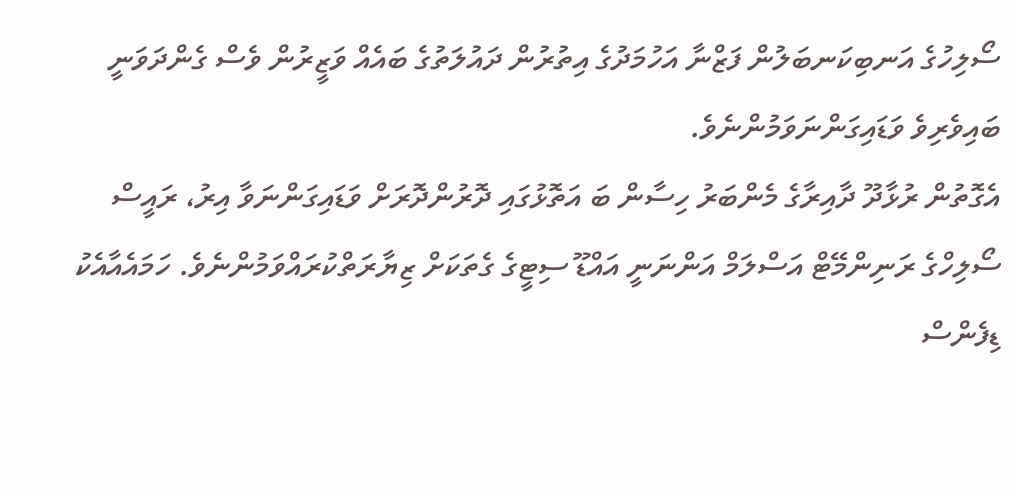ސޯލިހުގެ އަނބިކަނބަލުން ފަޒްނާ އަހުމަދުގެ އިތުރުން ދައުލަތުގެ ބައެއް ވަޒީރުން ވެސް ގެންދަވަނީ ބައިވެރިވެ ވަޑައިގަންނަވަމުންނެވެ.
އެގޮތުން ރުޅާދޫ ދާއިރާގެ މެންބަރު ހިސާން ބަ އަތޮޅުގައި ދޮރުންދޮރަށް ވަޑައިގަންނަވާ އިރު، ރައީސް ސޯލިހްގެ ރަނިންމޭޓް އަސްލަމް އަންނަނީ އައްޑޫ ސިޓީގެ ގެތަކަށް ޒިޔާރަތްކުރައްވަމުންނެވެ. ހަމައެއާއެކު ޑިފެންސް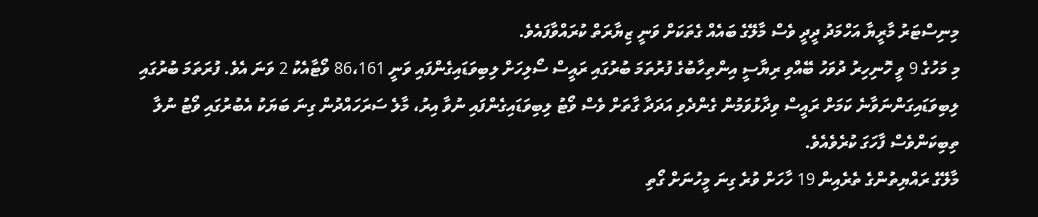މިނިސްޓަރު މާރީޔާ އަހްމަދު ދީދީ ވެސް މާލޭގެ ބައެއް ގެތަކަށް ވަނީ ޒިޔާރަތް ކުރައްވާފައެވެ.
މި މަހުގެ 9 ވީ ހޮނިހިރު ދުވަހު ބޭއްވި ރިޔާސީ އިންތިހާބުގެ ފުރުތަމަ ބުރުގައި ރައީސް ސޯލިހަށް ލިބިވަޑައިގެންފައި ވަނީ 86،161 ވޯޓާއެކު 2 ވަނަ އެވެ. ފުރަތަމަ ބުރުގައި ލިބިވަޑައިގަންނަވާނެ ކަމަށް ރައީސް ވިދާޅުވަމުން ގެންދެވި އަދަދާ ގާތަށް ވެސް ވޯޓު ލިބިވަޑައިގެންފައި ނުވާ އިރު، މާލެ ސަރަހައްދުން ގިނަ ބަޔަކު އެބުރުގައި ވޯޓު ނުލާ ތިބިކަންވެސް ފާހަގަ ކުރެވެއެވެ.
މާލޭގެ ރައްޔިތުންގެ ތެރެއިން 19 ހާހަށް ވުރެ ގިނަ މީހުނަށް ގޯތި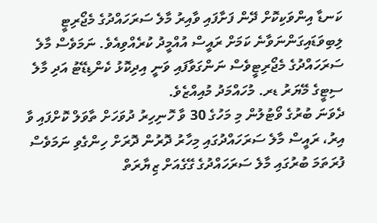ކަނޑާ އިންވަކިކޮށް ދޭން ފަށާފައި ވާއިރު މާލެ ސަރަހައްދުގެ މެޖޯރިޓީ ލިބިވަޑައިގަންނަވާނެ ކަމަށް ރައީސް އުއްމީދު ކުރެއްވިއެވެ. ނަމަވެސް މާލެ ސަރަހައްދުގެ މެޖޯރިޓީވެސް ނަންގަވާފައި ވަނީ އިދިކޮޅު ކެންޑިޑޭޓު އަދި މާލެ ސިޓީގެ މޭޔަރު ޑރ. މުހައްމަދު މުއިއްޒެވެ.
ދެވަނަ ބުރުގެ ވޯޓުލުން މި މަހުގެ 30 ވާ ހޮނިހިރު ދުވަހަށް ތާވަލް ކޮށްފައި ވާ އިރު، ރައީސް މާލެ ސަރަހައްދުގައި މިހާރު ދޮރުން ދޮރަށް ހިންގެވި ނަމަވެސް ފުރަތަމަ ބުރުގައި މާލެ ސަރަހައްދުގެ ގޭގެއަށް ޒިޔާރަތް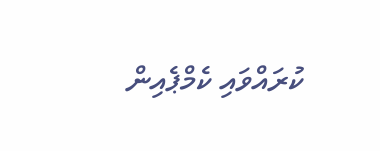ކުރައްވައި ކެމްޕެއިން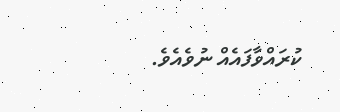ކުރައްވާފައެއް ނުވެއެވެ.